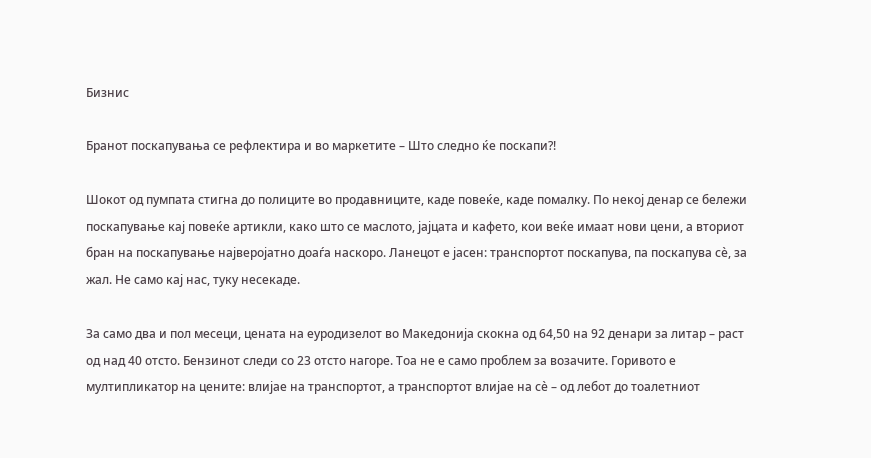Бизнис

Бранот поскапувања се рефлектира и во маркетите – Што следно ќе поскапи?!

Шокот од пумпата стигна до полиците во продавниците, каде повеќе, каде помалку. По некој денар се бележи поскапување кај повеќе артикли, како што се маслото, јајцата и кафето, кои веќе имаат нови цени, а вториот бран на поскапување најверојатно доаѓа наскоро. Ланецот е јасен: транспортот поскапува, па поскапува сè, за жал. Не само кај нас, туку несекаде.

За само два и пол месеци, цената на еуродизелот во Македонија скокна од 64,50 на 92 денари за литар – раст од над 40 отсто. Бензинот следи со 23 отсто нагоре. Тоа не е само проблем за возачите. Горивото е мултипликатор на цените: влијае на транспортот, а транспортот влијае на сè – од лебот до тоалетниот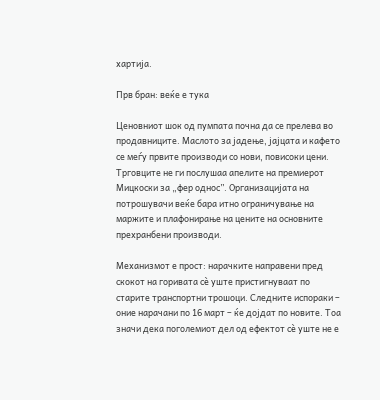хартија.

Прв бран: веќе е тука

Ценовниот шок од пумпата почна да се прелева во продавниците. Маслото за јадење, јајцата и кафето се меѓу првите производи со нови, повисоки цени. Трговците не ги послушаа апелите на премиерот Мицкоски за „фер однос”. Организацијата на потрошувачи веќе бара итно ограничување на маржите и плафонирање на цените на основните прехранбени производи.

Механизмот е прост: нарачките направени пред скокот на горивата сè уште пристигнуваат по старите транспортни трошоци. Следните испораки – оние нарачани по 16 март – ќе дојдат по новите. Тоа значи дека поголемиот дел од ефектот сè уште не е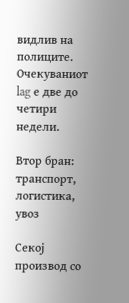видлив на полиците. Очекуваниот lag е две до четири недели.

Втор бран: транспорт, логистика, увоз

Секој производ со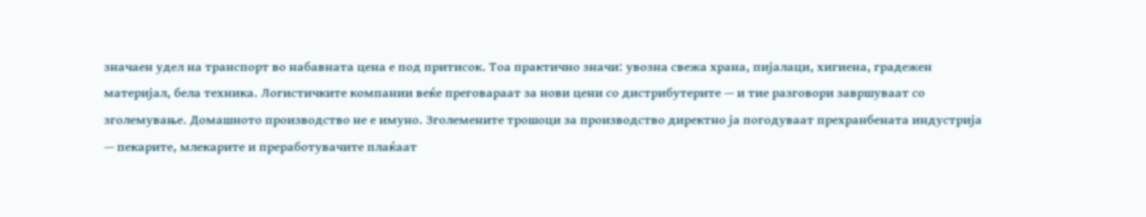значаен удел на транспорт во набавната цена е под притисок. Тоа практично значи: увозна свежа храна, пијалаци, хигиена, градежен материјал, бела техника. Логистичките компании веќе преговараат за нови цени со дистрибутерите — и тие разговори завршуваат со зголемување. Домашното производство не е имуно. Зголемените трошоци за производство директно ја погодуваат прехранбената индустрија — пекарите, млекарите и преработувачите плаќаат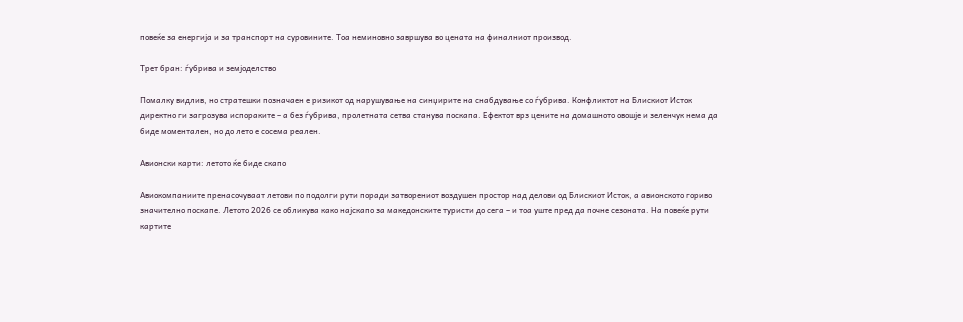повеќе за енергија и за транспорт на суровините. Тоа неминовно завршува во цената на финалниот производ.

Трет бран: ѓубрива и земјоделство

Помалку видлив, но стратешки позначаен е ризикот од нарушување на синџирите на снабдување со ѓубрива. Конфликтот на Блискиот Исток директно ги загрозува испораките – а без ѓубрива, пролетната сетва станува поскапа. Ефектот врз цените на домашното овошје и зеленчук нема да биде моментален, но до лето е сосема реален.

Авионски карти: летото ќе биде скапо

Авиокомпаниите пренасочуваат летови по подолги рути поради затворениот воздушен простор над делови од Блискиот Исток, а авионското гориво значително поскапе. Летото 2026 се обликува како најскапо за македонските туристи до сега – и тоа уште пред да почне сезоната. На повеќе рути картите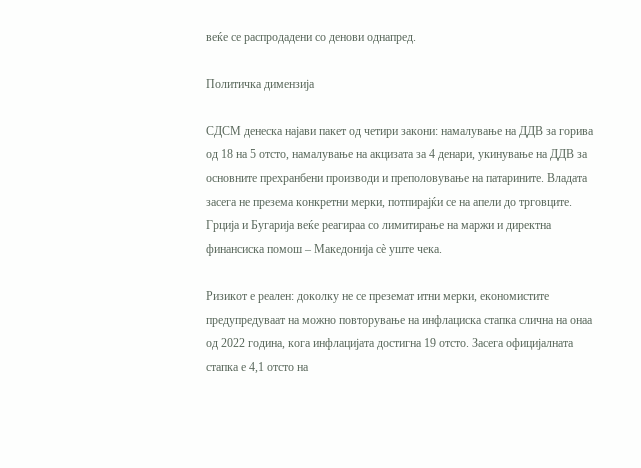веќе се распродадени со денови однапред.

Политичка димензија

СДСМ денеска најави пакет од четири закони: намалување на ДДВ за горива од 18 на 5 отсто, намалување на акцизата за 4 денари, укинување на ДДВ за основните прехранбени производи и преполовување на патарините. Владата засега не презема конкретни мерки, потпирајќи се на апели до трговците. Грција и Бугарија веќе реагираа со лимитирање на маржи и директна финансиска помош – Македонија сè уште чека.

Ризикот е реален: доколку не се преземат итни мерки, економистите предупредуваат на можно повторување на инфлациска стапка слична на онаа од 2022 година, кога инфлацијата достигна 19 отсто. Засега официјалната стапка е 4,1 отсто на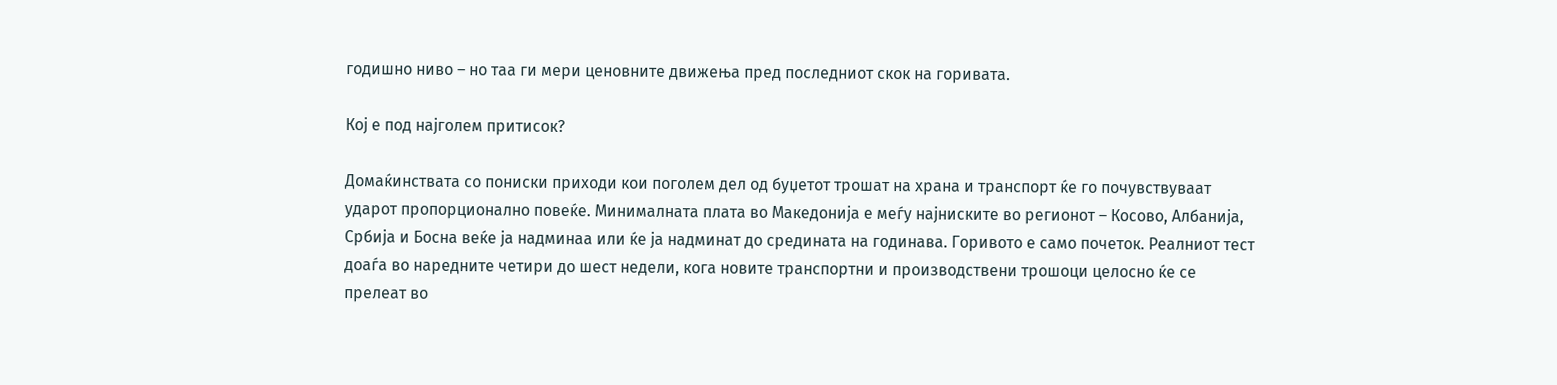годишно ниво – но таа ги мери ценовните движења пред последниот скок на горивата.

Кој е под најголем притисок?

Домаќинствата со пониски приходи кои поголем дел од буџетот трошат на храна и транспорт ќе го почувствуваат ударот пропорционално повеќе. Минималната плата во Македонија е меѓу најниските во регионот – Косово, Албанија, Србија и Босна веќе ја надминаа или ќе ја надминат до средината на годинава. Горивото е само почеток. Реалниот тест доаѓа во наредните четири до шест недели, кога новите транспортни и производствени трошоци целосно ќе се прелеат во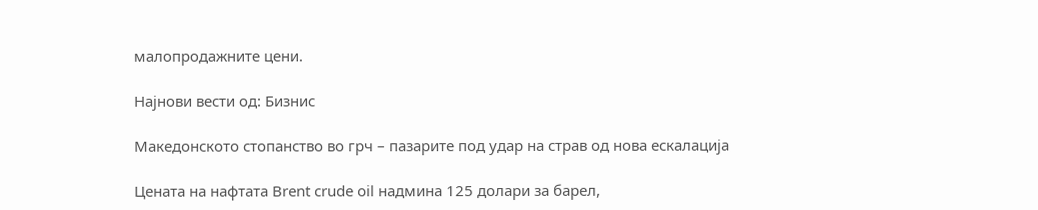малопродажните цени.

Најнови вести од: Бизнис

Македонското стопанство во грч – пазарите под удар на страв од нова ескалација

Цената на нафтата Brent crude oil надмина 125 долари за барел,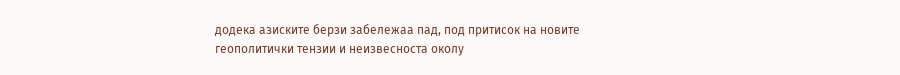додека азиските берзи забележаа пад, под притисок на новите геополитички тензии и неизвесноста околу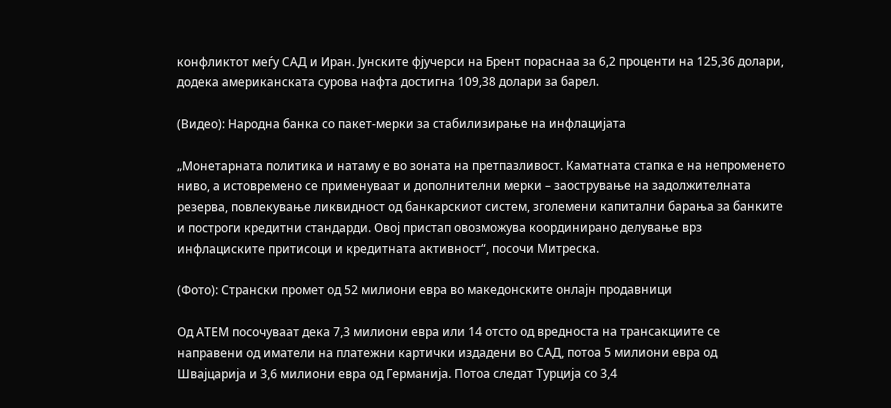конфликтот меѓу САД и Иран. Јунските фјучерси на Брент пораснаа за 6,2 проценти на 125,36 долари, додека американската сурова нафта достигна 109,38 долари за барел.

(Видео): Народна банка со пакет-мерки за стабилизирање на инфлацијата

„Монетарната политика и натаму е во зоната на претпазливост. Каматната стапка е на непроменето ниво, а истовремено се применуваат и дополнителни мерки – заострување на задолжителната резерва, повлекување ликвидност од банкарскиот систем, зголемени капитални барања за банките и построги кредитни стандарди. Овој пристап овозможува координирано делување врз инфлациските притисоци и кредитната активност“, посочи Митреска.

(Фото): Странски промет од 52 милиони евра во македонските онлајн продавници

Од АТЕМ посочуваат дека 7,3 милиони евра или 14 отсто од вредноста на трансакциите се направени од иматели на платежни картички издадени во САД, потоа 5 милиони евра од Швајцарија и 3,6 милиони евра од Германија. Потоа следат Турција со 3,4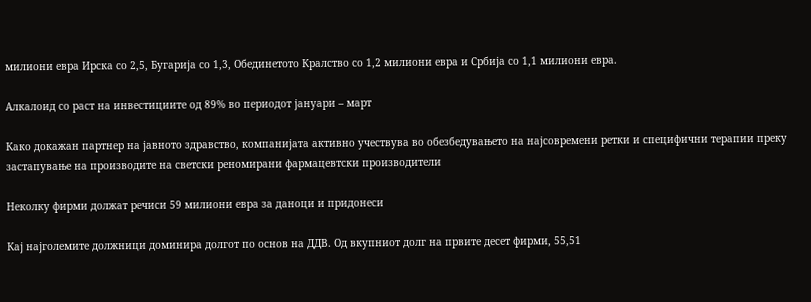милиони евра Ирска со 2,5, Бугарија со 1,3, Обединетото Кралство со 1,2 милиони евра и Србија со 1,1 милиони евра.

Алкалоид со раст на инвестициите од 89% во периодот јануари – март

Како докажан партнер на јавното здравство, компанијата активно учествува во обезбедувањето на најсовремени ретки и специфични терапии преку застапување на производите на светски реномирани фармацевтски производители

Неколку фирми должат речиси 59 милиони евра за даноци и придонеси

Кај најголемите должници доминира долгот по основ на ДДВ. Од вкупниот долг на првите десет фирми, 55,51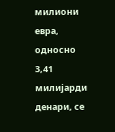милиони евра, односно 3,41 милијарди денари, се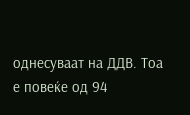однесуваат на ДДВ. Тоа е повеќе од 94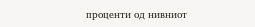проценти од нивниот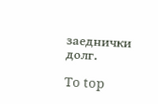заеднички долг.

To top